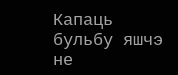Капаць бульбу яшчэ не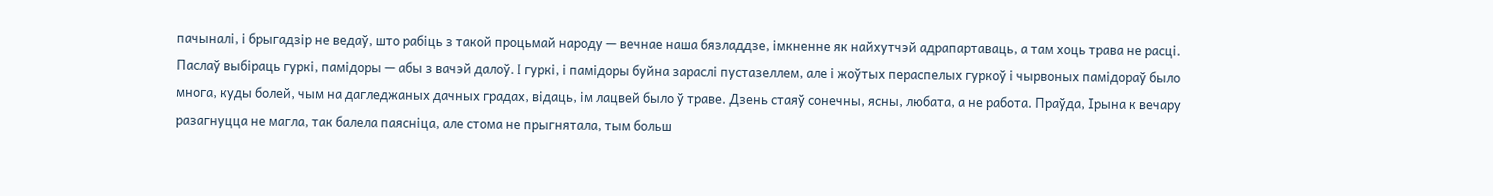пачыналі, і брыгадзір не ведаў, што рабіць з такой процьмай народу — вечнае наша бязладдзе, імкненне як найхутчэй адрапартаваць, а там хоць трава не расці. Паслаў выбіраць гуркі, памідоры — абы з вачэй далоў. I гуркі, і памідоры буйна зараслі пустазеллем, але і жоўтых пераспелых гуркоў і чырвоных памідораў было многа, куды болей, чым на дагледжаных дачных градах, відаць, ім лацвей было ў траве. Дзень стаяў сонечны, ясны, любата, а не работа. Праўда, Ірына к вечару разагнуцца не магла, так балела паясніца, але стома не прыгнятала, тым больш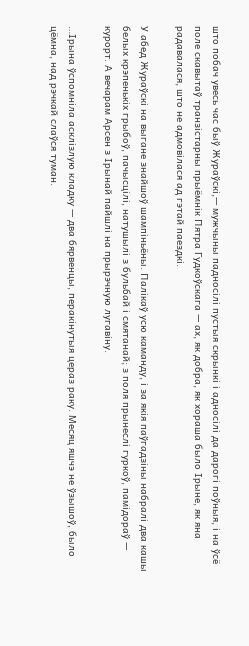што побач увесь час быў Жураўскі,— мужчыны падносілі пустыя скрынкі і адносілі да дарогі поўныя, і на ўсё поле скавытаў транзістарны прыёмнік Пятра Гудкоўскага — ах, як добра, як хораша было Ірыне, як яна радавалася, што не адмовілася ад гэтай паездкі.

У абед Жураўскі на выгане знайшоў шампіньёны. Палікаў усю каманду, і за якія паўгадзіны набралі два кашы белых крэпенькіх грыбоў, пачысцілі, натушылі з бульбай і смятанай; з поля прынеслі гуркоў, памідораў — курорт. А вечарам Арсен з Ірынай пайшлі на прырэчную лугавіну.

…Ірына ўспомніла асклізлую кладку — два бярвенцы, перакінутыя цераз раку. Месяц яшчэ не ўзышоў, было цёмна, над рэчкай слаўся туман.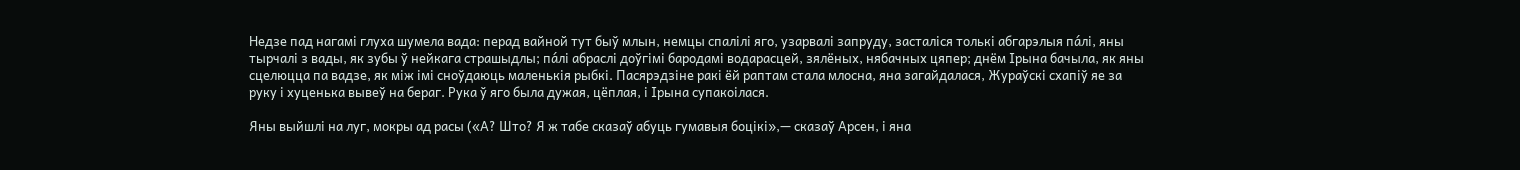Недзе пад нагамі глуха шумела вада: перад вайной тут быў млын, немцы спалілі яго, узарвалі запруду, засталіся толькі абгарэлыя па́лі, яны тырчалі з вады, як зубы ў нейкага страшыдлы; па́лі абраслі доўгімі бародамі водарасцей, зялёных, нябачных цяпер; днём Ірына бачыла, як яны сцелюцца па вадзе, як між імі сноўдаюць маленькія рыбкі. Пасярэдзіне ракі ёй раптам стала млосна, яна загайдалася, Жураўскі схапіў яе за руку і хуценька вывеў на бераг. Рука ў яго была дужая, цёплая, і Ірына супакоілася.

Яны выйшлі на луг, мокры ад расы («А? Што? Я ж табе сказаў абуць гумавыя боцікі»,— сказаў Арсен, і яна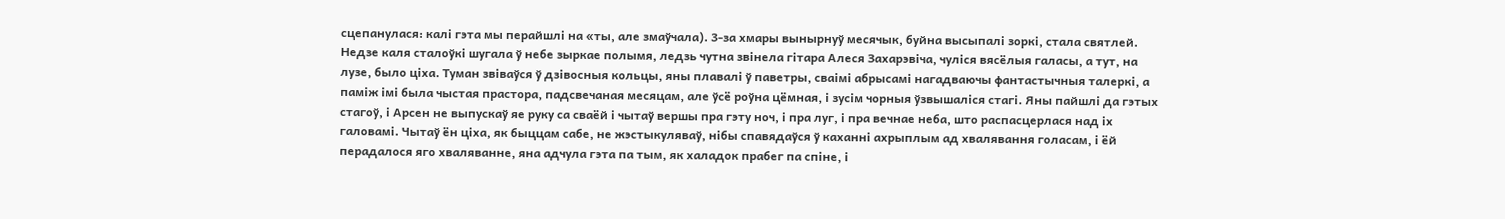сцепанулася: калі гэта мы перайшлі на «ты, але змаўчала). 3-за хмары вынырнуў месячык, буйна высыпалі зоркі, стала святлей. Недзе каля сталоўкі шугала ў небе зыркае полымя, ледзь чутна звінела гітара Алеся Захарэвіча, чуліся вясёлыя галасы, а тут, на лузе, было ціха. Туман звіваўся ў дзівосныя кольцы, яны плавалі ў паветры, сваімі абрысамі нагадваючы фантастычныя талеркі, а паміж імі была чыстая прастора, падсвечаная месяцам, але ўсё роўна цёмная, і зусім чорныя ўзвышаліся стагі. Яны пайшлі да гэтых стагоў, і Арсен не выпускаў яе руку са сваёй і чытаў вершы пра гэту ноч, і пра луг, і пра вечнае неба, што распасцерлася над іх галовамі. Чытаў ён ціха, як быццам сабе, не жэстыкуляваў, нібы спавядаўся ў каханні ахрыплым ад хвалявання голасам, і ёй перадалося яго хваляванне, яна адчула гэта па тым, як халадок прабег па спіне, і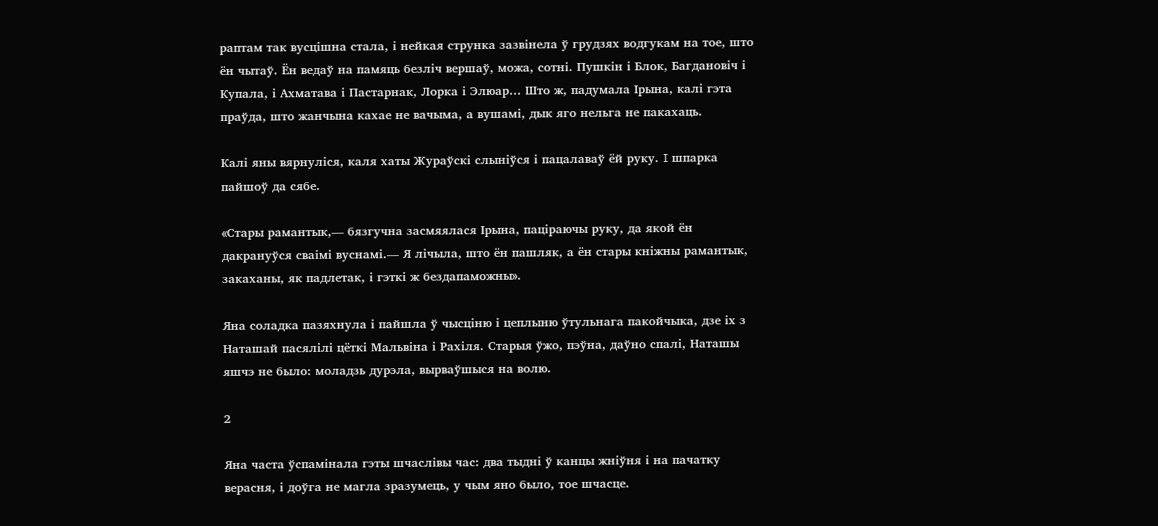раптам так вусцішна стала, і нейкая струнка зазвінела ў грудзях водгукам на тое, што ён чытаў. Ён ведаў на памяць безліч вершаў, можа, сотні. Пушкін і Блок, Багдановіч і Купала, і Ахматава і Пастарнак, Лорка і Элюар… Што ж, падумала Ірына, калі гэта праўда, што жанчына кахае не вачыма, а вушамі, дык яго нельга не пакахаць.

Калі яны вярнуліся, каля хаты Жураўскі слыніўся і пацалаваў ёй руку. I шпарка пайшоў да сябе.

«Стары рамантык,— бязгучна засмяялася Ірына, паціраючы руку, да якой ён дакрануўся сваімі вуснамі.— Я лічыла, што ён пашляк, а ён стары кніжны рамантык, закаханы, як падлетак, і гэткі ж бездапаможны».

Яна соладка пазяхнула і пайшла ў чысціню і цеплыню ўтульнага пакойчыка, дзе іх з Наташай пасялілі цёткі Мальвіна і Рахіля. Старыя ўжо, пэўна, даўно спалі, Наташы яшчэ не было: моладзь дурэла, вырваўшыся на волю.

2

Яна часта ўспамінала гэты шчаслівы час: два тыдні ў канцы жніўня і на пачатку верасня, і доўга не магла зразумець, у чым яно было, тое шчасце.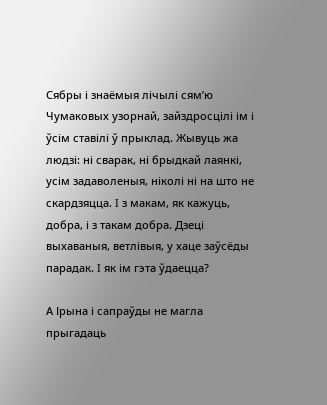Сябры і знаёмыя лічылі сям’ю Чумаковых узорнай, зайздросцілі ім і ўсім ставілі ў прыклад. Жывуць жа людзі: ні сварак, ні брыдкай лаянкі, усім задаволеныя, ніколі ні на што не скардзяцца. I з макам, як кажуць, добра, і з такам добра. Дзеці выхаваныя, ветлівыя, у хаце заўсёды парадак. I як ім гэта ўдаецца?

А Ірына і сапраўды не магла прыгадаць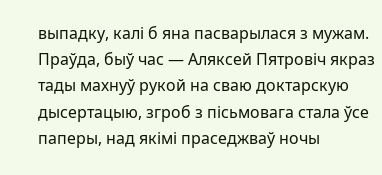выпадку, калі б яна пасварылася з мужам. Праўда, быў час — Аляксей Пятровіч якраз тады махнуў рукой на сваю доктарскую дысертацыю, згроб з пісьмовага стала ўсе паперы, над якімі праседжваў ночы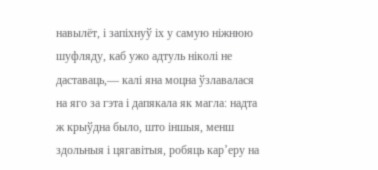навылёт, і запіхнуў іх у самую ніжнюю шуфляду, каб ужо адтуль ніколі не даставаць,— калі яна моцна ўзлавалася на яго за гэта і дапякала як магла: надта ж крыўдна было, што іншыя, менш здольныя і цягавітыя, робяць кар’еру на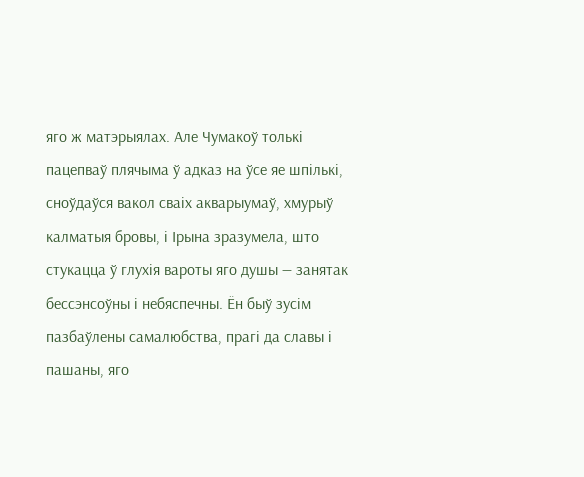яго ж матэрыялах. Але Чумакоў толькі пацепваў плячыма ў адказ на ўсе яе шпількі, сноўдаўся вакол сваіх акварыумаў, хмурыў калматыя бровы, і Ірына зразумела, што стукацца ў глухія вароты яго душы — занятак бессэнсоўны і небяспечны. Ён быў зусім пазбаўлены самалюбства, прагі да славы і пашаны, яго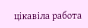цікавіла работа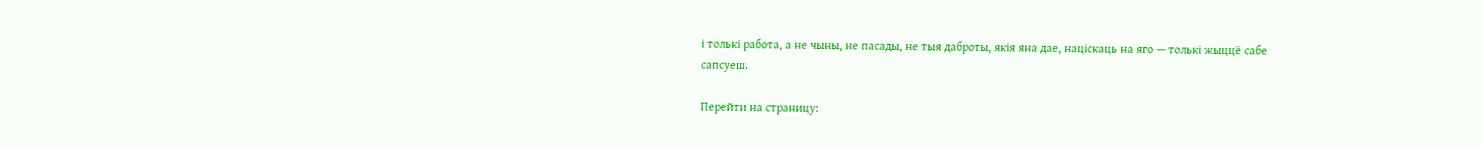і толькі работа, а не чыны, не пасады, не тыя даброты, якія яна дае, націскаць на яго — толькі жыццё сабе сапсуеш.

Перейти на страницу: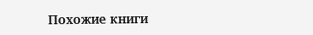Похожие книги